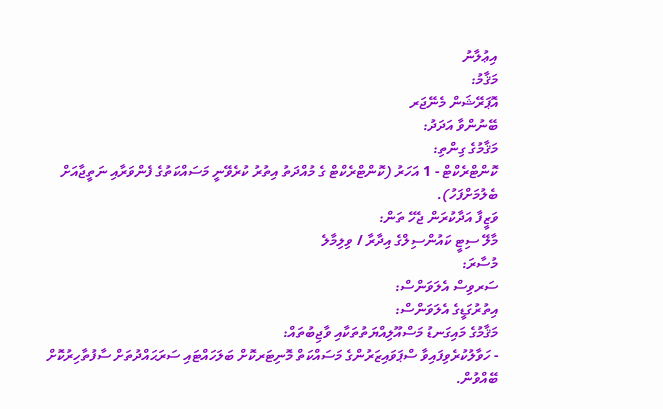އިޢުލާނު
މަޤާމު:
އޮޕަރޭޝަން މެނޭޖަރ
ބޭނުންވާ އަދަދު:
މަޤާމުގެ ގިންތި:
ކޮންޓްރެކްޓް - 1 އަހަރު (ކޮންޓްރެކްޓް ގެ މުއްދަތު އިތުރު ކުރެވޭނީ މަސައްކަތުގެ ފެންވަރާއި ނަތީޖާއަށް ބެލުމަށްފަހު).
ވަޒީފާ އަދާކުރަން ޖެހޭ ތަން:
މާލޭ ސިޓީ ކައުންސިލްގެ އިދާރާ / ވިލިމާލެ
މުސާރަ:
ސަރވިސް އެލަވަންސް:
އިތުރުގަޑީގެ އެލަވަންސް:
މަޤާމުގެ މައިގަނޑު މަސްއޫލިއްޔަތުތަކާއި ވާޖިބުތައް:
- ހަވާލުކުރެވިފައިވާ ސްޕަވައިޒަރުންގެ މަސައްކަތް މޮނިޓަރކޮށް ބަލަހައްޓައި ސަރަޙައްދުތަށް ސާފުތާހިރުކޮށް ބޭއްވުން.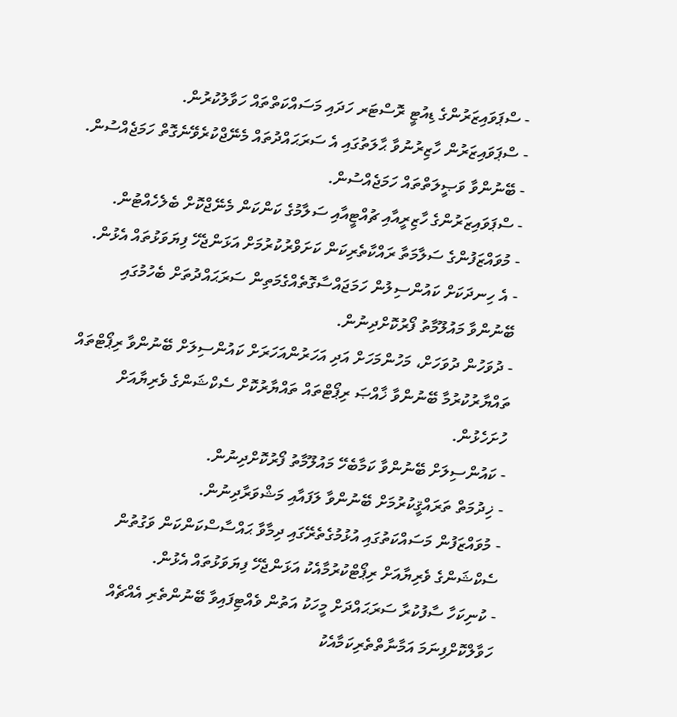- ސްޕަވައިޒަރުންގެ ޑިއުޓީ ރޮސްޓަރ ހަދައި މަސައްކަތްތައް ހަވާލުކުރުން.
- ސްޕަވައިޒަރުން ހާޒިރުނުވާ ޙާލަތުގައި އެ ސަރަޙައްދުތައް މެނޭޖްކުރެވޭނެގޮތް ހަމަޖެއްސުން.
- ބޭނުންވާ ވަޞީލަތްތައް ހަމަޖެއްސުން.
- ސްޕަވައިޒަރުންގެ ހާޒިރީއާއި ޗުއްޓީއާއި ސަލާމުގެ ކަންކަން މެނޭޖްކޮށް ބެލެހެއްޓުން.
- މުވައްޒަފުންގެ ސަލާމަތާ ރައްކާތެރިކަން ކަށަވްރުކުރުމަށް އަޅަންޖެހޭ ފިޔަވަޅުތައް އެޅުން.
- އެ ހިނދަކަށް ކައުންސިލުން ހަމަޖައްސާގޮތެއްގެމަތިން ސަރަޙައްދުތަށް ބެހުމުގައި ބޭނުންވާ މައުލޫމާތު ފޯރުކޮށްދިނުން.
- ދުވަހުން ދުވަހަށް، މަހުންމަހަށް އަދި އަހަރުންއަހަރަށް ކައުންސިލަށް ބޭނުންވާ ރިޕޯޓްތައް ތައްޔާރުކުރުމާ ބޭނުންވާ ޚާއްޞަ ރިޕޯޓްތައް ތައްޔާރުކޮށް ސެކްޝަންގެ ވެރިޔާއަށް ހުށަހެޅުން.
- ކައުންސިލަށް ބޭނުންވާ ކަމާބެހޭ މައުލޫމާތު ފޯރުކޮށްދިނުން.
- ޚިދުމަތް ތަރައްޤީކުރުމަށް ބޭނުންވާ ލަފައާއި މަޝްވަރާދިނުން.
- މުވައްޒަފުން މަސައްކަތުގައި އުޅުމުގެތެރޭގައި ދިމާވާ ޙައްސާސްކަންކަން ވަގުތުން ސެކްޝަންގެ ވެރިޔާއަށް ރިޕޯޓްކުރުމާއެކު އަޅަންޖެހޭ ފިޔަވަޅުތައް އެޅުން.
- ކުނިކަހާ ސާފުކުރާ ސަރަޙައްދަށް މީހަކު އަތުން ވެއްޓިފައިވާ ބޭނުންތެރި އެއްޗެއް ހަވާލްކޮށްފިނަމަ އަމާނާތްތެރިކަމާއެކު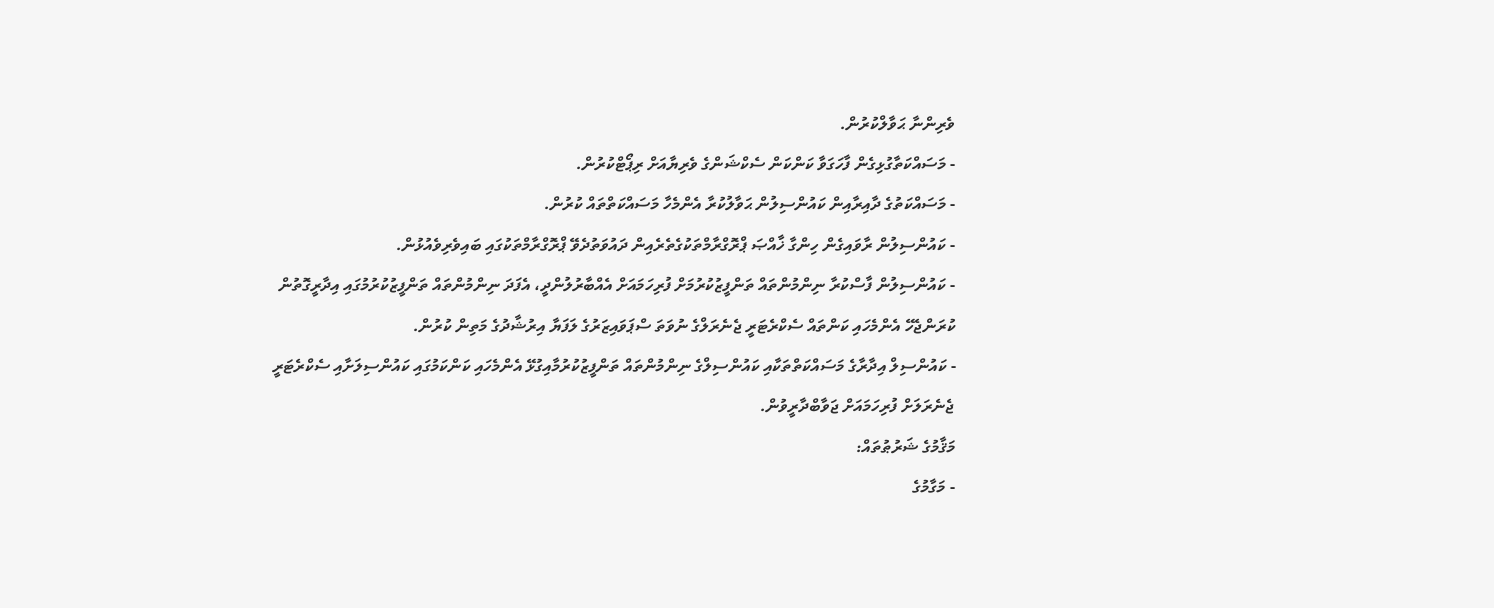ވެރިންނާ ޙަވާލްކުރުން.
- މަސައްކަތާގުޅިގެން ފާހަގަވާ ކަންކަން ސެކްޝަންގެ ވެރިޔާއަށް ރިޕޯޓްކުރުން.
- މަސައްކަތުގެ ދާއިރާއިން ކައުންސިލުން ޙަވާލުކުރާ އެންމެހާ މަސައްކަތްތައް ކުރުން.
- ކައުންސިލުން ރާވައިގެން ހިންގާ ޚާއްޞަ ޕްރޮގްރާމްތަކުގެތެރެއިން ދައުވަތުދެވޭ ޕްރޮގްރާމްތަކުގައި ބައިވެރިވެއުޅުން.
- ކައުންސިލުން ފާސްކުރާ ނިންމުންތައް ތަންފީޒުކުރުމަށް ފުރިހަމައަށް އެއްބާރުލުންދީ، އެފަދަ ނިންމުންތައް ތަންފީޒުކުރުމުގައި އިދާރީގޮތުން ކުރަންޖެހޭ އެންމެހައި ކަންތައް ސެކްރެޓަރީ ޖެނެރަލްގެ ނުވަތަ ސްޕަވައިޒަރުގެ ލަފަޔާ އިރުޝާދުގެ މަތިން ކުރުން.
- ކައުންސިލް އިދާރާގެ މަސައްކަތްތަކާއި ކައުންސިލްގެ ނިންމުންތައް ތަންފީޒުކުރުމާއިގުޅޭ އެންމެހައި ކަންކަމުގައި ކައުންސިލަށާއި ސެކްރެޓަރީ ޖެނެރަލަށް ފުރިހަމައަށް ޖަވާބްދާރީވުން.
މަޤާމުގެ ޝަރުޠުތައް:
- މަގާމުގެ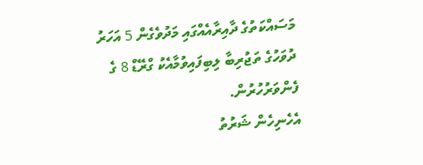މަސައްކަތުގެ ދާއިރާއެއްގައި މަދުވެގެން 5 އަހަރު ދުވަހުގެ ތަޖުރިބާ ލިބިފައިވުމާއެކު ގްރޭޑް 8 ގެ ފެންވަރުހުރުން.
އެހެނިހެން ޝަރުތު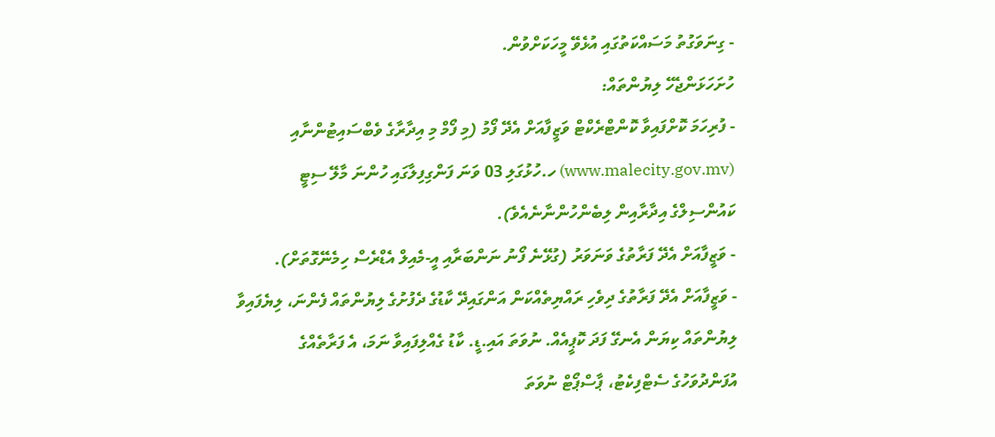- ގިނަވަގުތު މަސައްކަތުގައި އުޅެވޭ މީހަކަށްވުން.
ހުށަހަޅަންޖެހޭ ލިޔުންތައް:
- ފުރިހަމަ ކޮށްފައިވާ ކޮންޓްރެކްޓް ވަޒީފާއަށް އެދޭ ފޯމު (މި ފޯމް މި އިދާރާގެ ވެބްސައިޓުންނާއި (www.malecity.gov.mv) ހ.ހުޅުގަލި 03 ވަނަ ފަންގިފިލާގައި ހުންނަ މާލޭ ސިޓީ ކައުންސިލްގެ އިދާރާއިން ލިބެންހުންނާނެއެވެ).
- ވަޒީފާއަށް އެދޭ ފަރާތުގެ ވަނަވަރު (ގުޅޭނެ ފޯނު ނަންބަރާއި އީ-މެއިލް އެޑްރެސް ހިމެނޭގޮތަށް).
- ވަޒީފާއަށް އެދޭ ފަރާތުގެ ދިވެހި ރައްޔިތެއްކަން އަންގައިދޭ ކާޑުގެ ދެފުށުގެ ލިޔުންތައް ފެންނަ، ލިޔެފައިވާ ލިޔުންތައް ކިޔަން އެނގޭ ފަދަ ކޮޕީއެއް. ނުވަތަ އައި.ޑީ. ކާޑު ގެއްލިފައިވާ ނަމަ، އެ ފަރާތެއްގެ އުފަންދުވަހުގެ ސެޓްފިކެޓު، ޕާސްޕޯޓް ނުވަތަ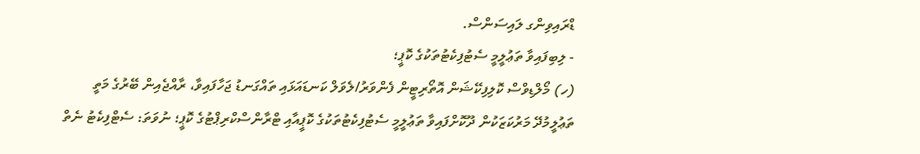ޑްރައިވިންގ ލައިސަންސް.
- ލިބިފައިވާ ތަޢުލީމީ ސެޓުފިކެޓުތަކުގެ ކޮޕީ؛
(ހ) މޯލްޑިވްސް ކޮލިފިކޭޝަން އޮތޯރިޓީން ފެންވަރު/ލެވަލް ކަނޑައަޅައި ތައްގަނޑު ޖަހާފައިވާ، ރާއްޖެއިން ބޭރުގެ މަތީ ތަޢުލީމުދޭ މަރުކަޒަކުން ދޫކޮށްފައިވާ ތަޢުލީމީ ސެޓުފިކެޓުތަކުގެ ކޮޕީއާއި ޓްރާންސްކްރިޕްޓުގެ ކޮޕީ؛ ނުވަތަ: ސެޓްފިކެޓު ނެތް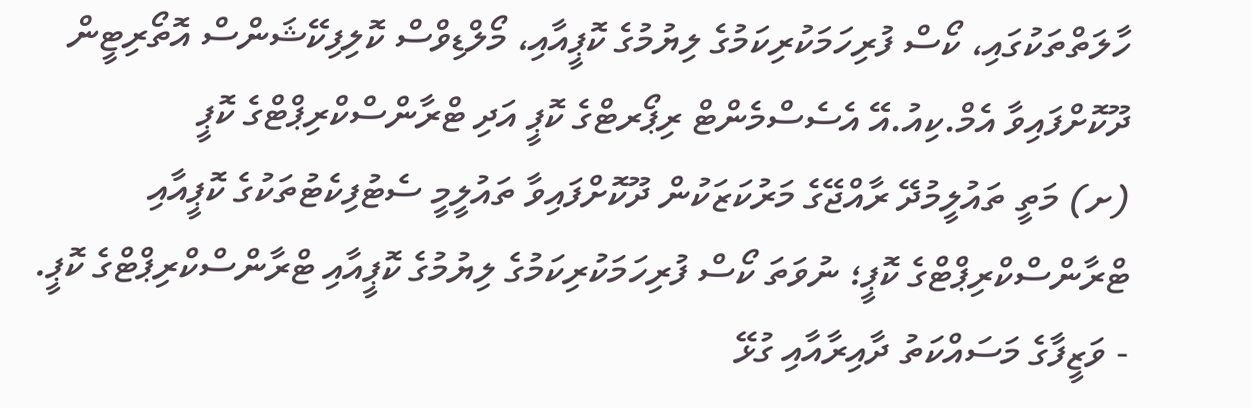ހާލަތްތަކުގައި، ކޯސް ފުރިހަމަކުރިކަމުގެ ލިޔުމުގެ ކޮޕީއާއި، މޯލްޑިވްސް ކޮލިފިކޭޝަންސް އޮތޯރިޓީން ދޫކޮށްފައިވާ އެމް.ކިއު.އޭ އެސެސްމެންޓް ރިޕޯރޓްގެ ކޮޕީ އަދި ޓްރާންސްކްރިޕްޓްގެ ކޮޕީ
(ށ) މަތީ ތައުލީމުދޭ ރާއްޖޭގެ މަރުކަޒަކުން ދޫކޮށްފައިވާ ތައުލީމީ ސެޓުފިކެޓުތަކުގެ ކޮޕީއާއި ޓްރާންސްކްރިޕްޓްގެ ކޮޕީ؛ ނުވަތަ ކޯސް ފުރިހަމަކުރިކަމުގެ ލިޔުމުގެ ކޮޕީއާއި ޓްރާންސްކްރިޕްޓްގެ ކޮޕީ.
- ވަޒީފާގެ މަސައްކަތު ދާއިރާއާއި ގުޅޭ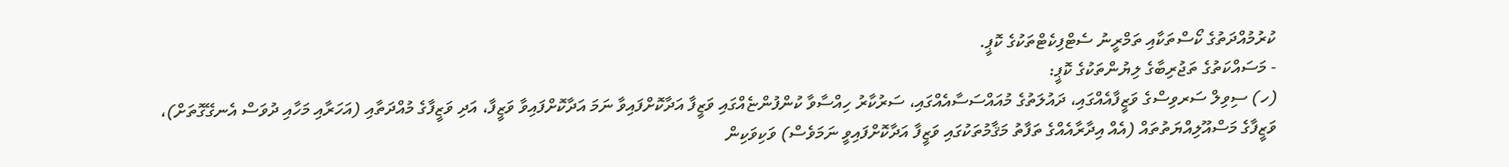ކުރުމުއްދަތުގެ ކޯސްތަކާއި ތަމްރީނު ސެޓްފިކެޓްތަކުގެ ކޮޕީ.
- މަސައްކަތުގެ ތަޖުރިބާގެ ލިޔުންތަކުގެ ކޮޕީ:
(ހ) ސިވިލް ސަރވިސްގެ ވަޒީފާއެއްގައި، ދައުލަތުގެ މުއައްސަސާއެއްގައި، ސަރުކާރު ހިއްސާވާ ކުންފުންޏެއްގައި ވަޒީފާ އަދާކޮށްފައިވާ ނަމަ އަދާކޮށްފައިވާ ވަޒީފާ، އަދި ވަޒީފާގެ މުއްދަތާއި (އަހަރާއި މަހާއި ދުވަސް އެނގޭގޮތަށް)، ވަޒީފާގެ މަސްއޫލިއްޔަތުތައް (އެއް އިދާރާއެއްގެ ތަފާތު މަޤާމުތަކުގައި ވަޒީފާ އަދާކޮށްފައިވީ ނަމަވެސް) ވަކިވަކިން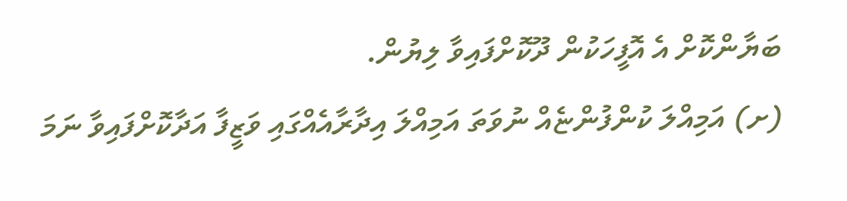ބަޔާންކޮށް އެ އޮފީހަކުން ދޫކޮށްފައިވާ ލިޔުން.
(ށ) އަމިއްލަ ކުންފުންޏެއް ނުވަތަ އަމިއްލަ އިދާރާއެއްގައި ވަޒީފާ އަދާކޮށްފައިވާ ނަމަ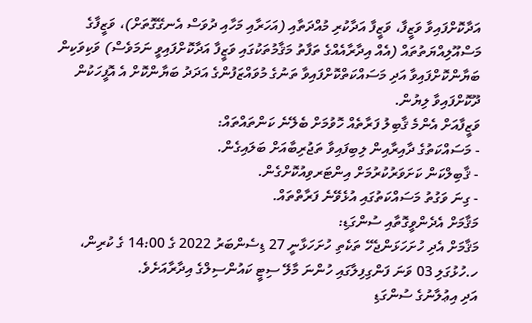އަދާކޮށްފައިވާ ވަޒީފާ، ވަޒީފާ އަދާކުރި މުއްދަތާއި (އަހަރާއި މަހާއި ދުވަސް އެނގޭގޮތަށް)، ވަޒީފާގެ މަސްއޫލިއްޔަތުތައް (އެއް އިދާރާއެއްގެ ތަފާތު މަޤާމުތަކުގައި ވަޒީފާ އަދާކޮށްފައިވީ ނަމަވެސް) ވަކިވަކިން ބަޔާންކޮށްފައިވާ އަދި މަސައްކަތްކޮށްފައިވާ ތަނުގެ މުވައްޒަފުންގެ އަދަދު ބަޔާންކޮށް އެ އޮފީހަކުން ދޫކޮށްފައިވާ ލިޔުން.
ވަޒީފާއަށް އެންމެ ޤާބިލު ފަރާތެއް ހޮވުމަށް ބެލޭނެ ކަންތައްތައް:
- މަސައްކަތުގެ ދާއިރާއިން ލިބިފައިވާ ތަޖުރިބާއަށް ބަލައިގެން.
- ޤާބިލްކަން ކަށަވަރުކުރުމަށް އިންޓަރވިއުކޮށްގެން.
- ގިނަ ވަގުތު މަސައްކަތުގައި އުޅެވޭނެ ފަރާތްތައް.
މަޤާމަށް އެދެންވީގޮތާއި ސުންގަޑި:
މަޤާމަށް އެދި ހުށަހަޅަންޖެހޭ ތަކެތި ހުށަހަޅާނީ 27 ޑިސެންބަރު 2022 ގެ 14:00 ގެ ކުރިން، ހ.ހުޅުގަލި 03 ވަނަ ފަންގިފިލާގައި ހުންނަ މާލޭ ސިޓީ ކައުންސިލްގެ އިދާރާއަށެވެ.
އަދި އިޢުލާނުގެ ސުންގަޑި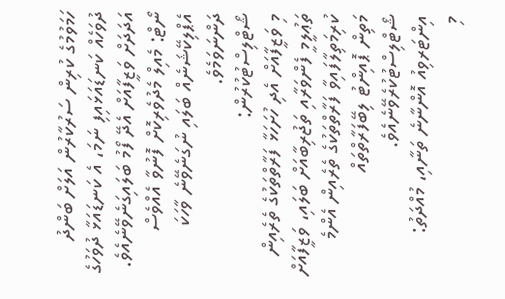ހަމަވުމުގެ ކުރިން ސަރުކާރުން އަލަށް ބަންދު ދުވަހެއް ކަނޑައަޅައިފި ނަމަ، އެ ކަނޑައަޅާ ދުވަހުގެ އަދަދަށް ވަޒީފާއަށް އެދޭ ފޯމު ބަލައިގަނެވޭނެއެވެ.
ނޯޓް: މެއިލް މެދުވެރިކޮށް ފޮނުވާ އެއްވެސް އެޕްލިކޭޝަނެއް ބަލައި ނުގަނެވޭނެ ވާހަކަ ދަންނަވަމެވެ.
ޝޯޓްލިސްޓުކުރުން:
މި ވަޒީފާއަށް އެދި ހުށަހަޅާ ފަރާތްތަކުގެ ތެރެއިން ތަޢުލީމީ ފެންވަރާއި ތަޖުރިބާއަށް ބަލައި، ވަޒީފާއަށް ކުރިމަތިލާފައިވާ ފަރާތްތަކުގެ ތެރެއިން އެންމެ މަތިން ޕޮއިންޓު ލިބޭފަރާތްތައް ޝޯޓްލިސްޓުކުރެވޭނެއެވެ.
އިންޓަރވިއު އޮންނާނެ ތަނާއި، މުއްދަތު:
މި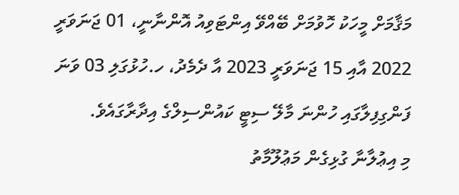މަޤާމަށް މީހަކު ހޮވުމަށް ބޭއްވޭ އިންޓަވިއު އޮންނާނީ، 01 ޖަނަވަރީ 2022 އާއި 15 ޖަނަވަރީ 2023 އާ ދެމެދު، ހ.ހުޅުގަލި 03 ވަނަ ފަންގިފިލާގައި ހުންނަ މާލޭ ސިޓީ ކައުންސިލްގެ އިދާރާގައެވެ.
މި އިޢުލާނާ ގުޅިގެން މަޢުލޫމާތު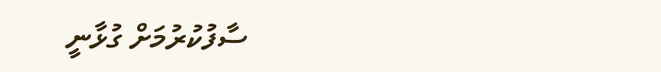ސާފުކުރުމަށް ގުޅާނީ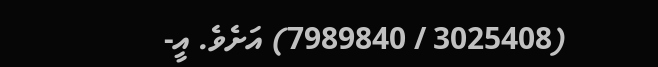(3025408 / 7989840) އަށެވެ. އީ-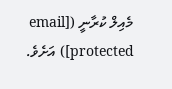މެއިލް ކުރާނީ ([email protected]) އަށެވެ.